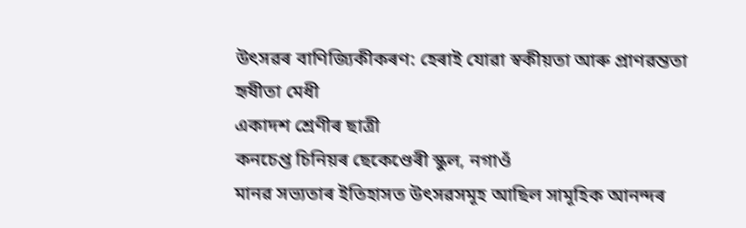উৎসৱৰ বাণিজ্যিকীকৰণ: হেৰাই যোৱা স্বকীয়তা আৰু প্ৰাণৱন্ততা
হৃষীতা মেধী
একাদশ শ্ৰেণীৰ ছাত্ৰী
কনচেপ্ত চিনিয়ৰ ছেকেণ্ডেৰী স্কুল, নগাওঁ
মানৱ সভ্যতাৰ ইতিহাসত উৎসৱসমূহ আছিল সামূহিক আনন্দৰ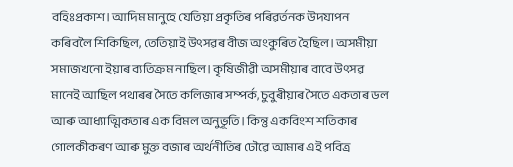বহিঃপ্ৰকাশ। আদিম মানুহে যেতিয়া প্ৰকৃতিৰ পৰিৱৰ্তনক উদযাপন কৰিবলৈ শিকিছিল, তেতিয়াই উৎসৱৰ বীজ অংকুৰিত হৈছিল। অসমীয়া সমাজখনো ইয়াৰ ব্যতিক্ৰম নাছিল। কৃষিজীৱী অসমীয়াৰ বাবে উৎসৱ মানেই আছিল পথাৰৰ সৈতে কলিজাৰ সম্পৰ্ক, চুবুৰীয়াৰ সৈতে একতাৰ ডল আৰু আধ্যাত্মিকতাৰ এক বিমল অনুভূতি। কিন্তু একবিংশ শতিকাৰ গোলকীকৰণ আৰু মুক্ত বজাৰ অৰ্থনীতিৰ ঢৌৱে আমাৰ এই পবিত্ৰ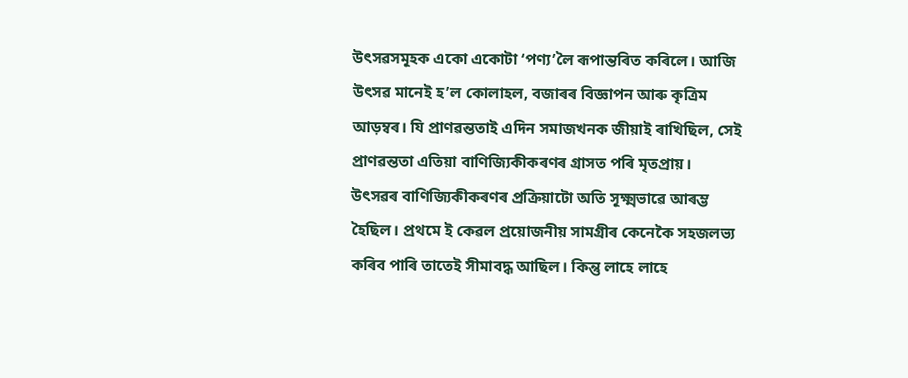উৎসৱসমূহক একো একোটা ‘পণ্য’লৈ ৰূপান্তৰিত কৰিলে। আজি উৎসৱ মানেই হ’ল কোলাহল, বজাৰৰ বিজ্ঞাপন আৰু কৃত্ৰিম আড়ম্বৰ। যি প্ৰাণৱন্ততাই এদিন সমাজখনক জীয়াই ৰাখিছিল, সেই প্ৰাণৱন্ততা এতিয়া বাণিজ্যিকীকৰণৰ গ্ৰাসত পৰি মৃতপ্ৰায়।
উৎসৱৰ বাণিজ্যিকীকৰণৰ প্ৰক্ৰিয়াটো অতি সূক্ষ্মভাৱে আৰম্ভ হৈছিল। প্ৰথমে ই কেৱল প্ৰয়োজনীয় সামগ্ৰীৰ কেনেকৈ সহজলভ্য কৰিব পাৰি তাতেই সীমাবদ্ধ আছিল। কিন্তু লাহে লাহে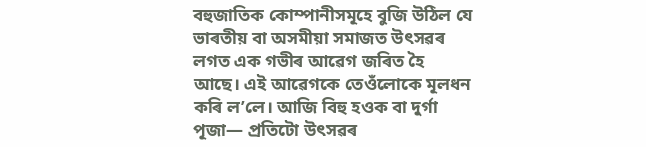বহুজাতিক কোম্পানীসমূহে বুজি উঠিল যে ভাৰতীয় বা অসমীয়া সমাজত উৎসৱৰ লগত এক গভীৰ আৱেগ জৰিত হৈ আছে। এই আৱেগকে তেওঁলোকে মূলধন কৰি ল’লে। আজি বিহু হওক বা দুৰ্গা পূজা— প্ৰতিটো উৎসৱৰ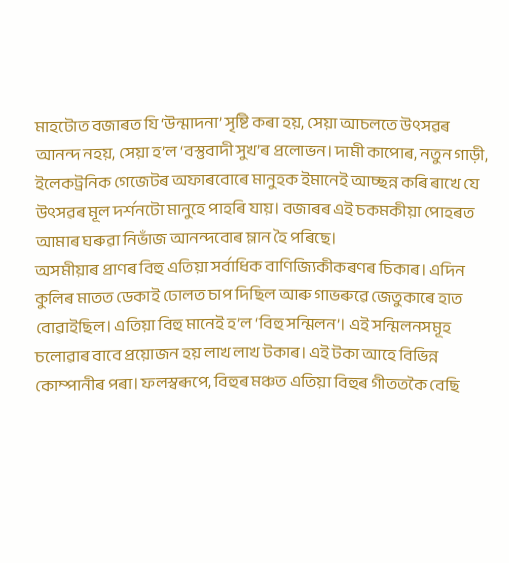মাহটোত বজাৰত যি ‘উন্মাদনা’ সৃষ্টি কৰা হয়, সেয়া আচলতে উৎসৱৰ আনন্দ নহয়, সেয়া হ’ল ‘বস্তুবাদী সুখ’ৰ প্ৰলোভন। দামী কাপোৰ, নতুন গাড়ী, ইলেকট্ৰনিক গেজেটৰ অফাৰবোৰে মানুহক ইমানেই আচ্ছন্ন কৰি ৰাখে যে উৎসৱৰ মূল দৰ্শনটো মানুহে পাহৰি যায়। বজাৰৰ এই চকমকীয়া পোহৰত আমাৰ ঘৰুৱা নিভাঁজ আনন্দবোৰ ম্লান হৈ পৰিছে।
অসমীয়াৰ প্ৰাণৰ বিহু এতিয়া সৰ্বাধিক বাণিজ্যিকীকৰণৰ চিকাৰ। এদিন কুলিৰ মাতত ডেকাই ঢোলত চাপ দিছিল আৰু গাভৰুৱে জেতুকাৰে হাত বোৱাইছিল। এতিয়া বিহু মানেই হ’ল ‘বিহু সন্মিলন’। এই সন্মিলনসমূহ চলোৱাৰ বাবে প্ৰয়োজন হয় লাখ লাখ টকাৰ। এই টকা আহে বিভিন্ন কোম্পানীৰ পৰা। ফলস্বৰূপে, বিহুৰ মঞ্চত এতিয়া বিহুৰ গীততকৈ বেছি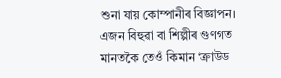শুনা যায় কোম্পানীৰ বিজ্ঞাপন। এজন বিহুৱা বা শিল্পীৰ গুণগত মানতকৈ তেওঁ কিমান ‘ক্ৰাউড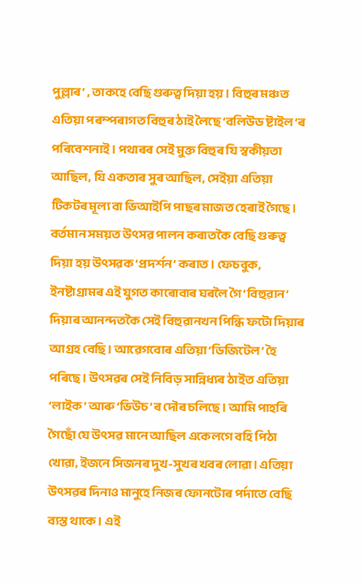পুল্লাৰ’ , তাকহে বেছি গুৰুত্ব দিয়া হয়। বিহুৰ মঞ্চত এতিয়া পৰম্পৰাগত বিহুৰ ঠাই লৈছে ‘বলিউড ষ্টাইল’ৰ পৰিবেশনাই। পথাৰৰ সেই মুক্ত বিহুৰ যি স্বকীয়তা আছিল, যি একতাৰ সুৰ আছিল, সেইয়া এতিয়া টিকটৰ মূল্য বা ভিআইপি পাছৰ মাজত হেৰাই গৈছে।
বৰ্তমান সময়ত উৎসৱ পালন কৰাতকৈ বেছি গুৰুত্ব দিয়া হয় উৎসৱক ‘প্ৰদৰ্শন’ কৰাত। ফেচবুক, ইনষ্টাগ্ৰামৰ এই যুগত কাৰোবাৰ ঘৰলৈ গৈ ‘বিহুৱান’ দিয়াৰ আনন্দতকৈ সেই বিহুৱানখন পিন্ধি ফটো দিয়াৰ আগ্ৰহ বেছি। আৱেগবোৰ এতিয়া ‘ডিজিটেল’ হৈ পৰিছে। উৎসৱৰ সেই নিবিড় সান্নিধ্যৰ ঠাইত এতিয়া ‘লাইক’ আৰু ‘ভিউচ’ৰ দৌৰ চলিছে। আমি পাহৰি গৈছোঁ যে উৎসৱ মানে আছিল একেলগে বহি পিঠা খোৱা, ইজনে সিজনৰ দুখ-সুখৰ খবৰ লোৱা। এতিয়া উৎসৱৰ দিনাও মানুহে নিজৰ ফোনটোৰ পৰ্দাতে বেছি ব্যস্ত থাকে। এই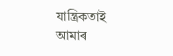যান্ত্ৰিকতাই আমাৰ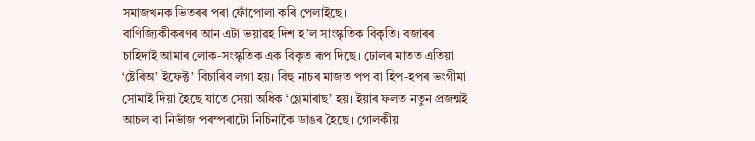সমাজখনক ভিতৰৰ পৰা ফোঁপোলা কৰি পেলাইছে।
বাণিজ্যিকীকৰণৰ আন এটা ভয়াৱহ দিশ হ’ল সাংস্কৃতিক বিকৃতি। বজাৰৰ চাহিদাই আমাৰ লোক-সংস্কৃতিক এক বিকৃত ৰূপ দিছে। ঢোলৰ মাতত এতিয়া ‘ষ্টেৰিঅ’ ইফেক্ট’ বিচাৰিব লগা হয়। বিহু নাচৰ মাজত পপ বা হিপ-হপৰ ভংগীমা সোমাই দিয়া হৈছে যাতে সেয়া অধিক ‘গ্লেমাৰাছ’ হয়। ইয়াৰ ফলত নতুন প্ৰজন্মই আচল বা নিভাঁজ পৰম্পৰাটো নিচিনাকৈ ডাঙৰ হৈছে। গোলকীয়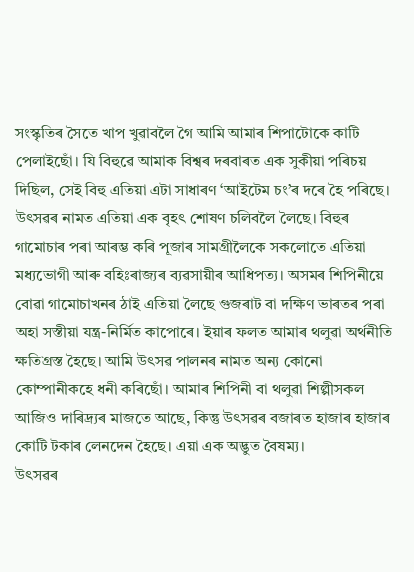সংস্কৃতিৰ সৈতে খাপ খুৱাবলৈ গৈ আমি আমাৰ শিপাটোকে কাটি পেলাইছোঁ। যি বিহুৱে আমাক বিশ্বৰ দৰবাৰত এক সুকীয়া পৰিচয় দিছিল, সেই বিহু এতিয়া এটা সাধাৰণ ‘আইটেম চং’ৰ দৰে হৈ পৰিছে।
উৎসৱৰ নামত এতিয়া এক বৃহৎ শোষণ চলিবলৈ লৈছে। বিহুৰ গামোচাৰ পৰা আৰম্ভ কৰি পূজাৰ সামগ্ৰীলৈকে সকলোতে এতিয়া মধ্যভোগী আৰু বহিঃৰাজ্যৰ ব্যৱসায়ীৰ আধিপত্য। অসমৰ শিপিনীয়ে বোৱা গামোচাখনৰ ঠাই এতিয়া লৈছে গুজৰাট বা দক্ষিণ ভাৰতৰ পৰা অহা সস্তীয়া যন্ত্ৰ-নিৰ্মিত কাপোৰে। ইয়াৰ ফলত আমাৰ থলুৱা অৰ্থনীতি ক্ষতিগ্ৰস্ত হৈছে। আমি উৎসৱ পালনৰ নামত অন্য কোনো কোম্পানীকহে ধনী কৰিছোঁ। আমাৰ শিপিনী বা থলুৱা শিল্পীসকল আজিও দাৰিদ্ৰ্যৰ মাজতে আছে, কিন্তু উৎসৱৰ বজাৰত হাজাৰ হাজাৰ কোটি টকাৰ লেনদেন হৈছে। এয়া এক অদ্ভুত বৈষম্য।
উৎসৱৰ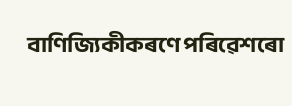বাণিজ্যিকীকৰণে পৰিৱেশৰো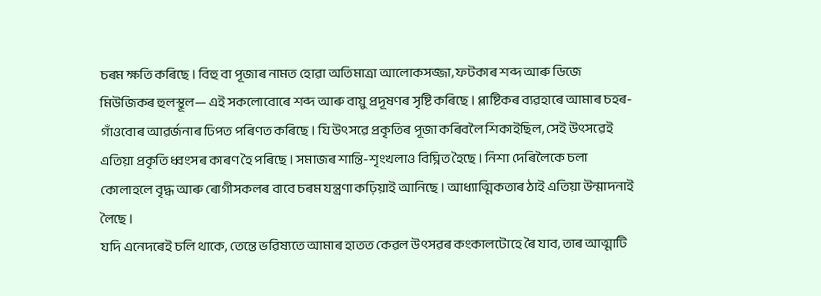চৰম ক্ষতি কৰিছে। বিহু বা পূজাৰ নামত হোৱা অতিমাত্ৰা আলোকসজ্জা, ফটকাৰ শব্দ আৰু ডিজে মিউজিকৰ হুলস্থূল— এই সকলোবোৰে শব্দ আৰু বায়ু প্ৰদূষণৰ সৃষ্টি কৰিছে। প্লাষ্টিকৰ ব্যৱহাৰে আমাৰ চহৰ-গাঁওবোৰ আৱৰ্জনাৰ ঢিপত পৰিণত কৰিছে। যি উৎসৱে প্ৰকৃতিৰ পূজা কৰিবলৈ শিকাইছিল, সেই উৎসৱেই এতিয়া প্ৰকৃতি ধ্বংসৰ কাৰণ হৈ পৰিছে। সমাজৰ শান্তি-শৃংখলাও বিঘ্নিত হৈছে। নিশা দেৰিলৈকে চলা কোলাহলে বৃদ্ধ আৰু ৰোগীসকলৰ বাবে চৰম যন্ত্ৰণা কঢ়িয়াই আনিছে। আধ্যাত্মিকতাৰ ঠাই এতিয়া উন্মাদনাই লৈছে।
যদি এনেদৰেই চলি থাকে, তেন্তে ভৱিষ্যতে আমাৰ হাতত কেৱল উৎসৱৰ কংকালটোহে ৰৈ যাব, তাৰ আত্মাটি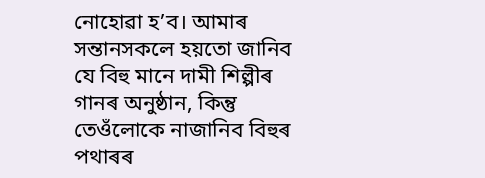নোহোৱা হ’ব। আমাৰ সন্তানসকলে হয়তো জানিব যে বিহু মানে দামী শিল্পীৰ গানৰ অনুষ্ঠান, কিন্তু তেওঁলোকে নাজানিব বিহুৰ পথাৰৰ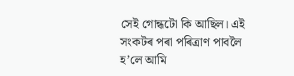সেই গোন্ধটো কি আছিল। এই সংকটৰ পৰা পৰিত্ৰাণ পাবলৈ হ’লে আমি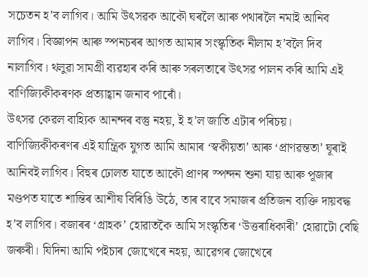সচেতন হ’ব লাগিব। আমি উৎসৱক আকৌ ঘৰলৈ আৰু পথাৰলৈ নমাই আনিব লাগিব। বিজ্ঞাপন আৰু স্পনচৰৰ আগত আমাৰ সংস্কৃতিক নীলাম হ’বলৈ দিব নালাগিব। থলুৱা সামগ্ৰী ব্যৱহাৰ কৰি আৰু সৰলতাৰে উৎসৱ পালন কৰি আমি এই বাণিজ্যিকীকৰণক প্ৰত্যাহ্বান জনাব পাৰোঁ।
উৎসৱ কেৱল বাহ্যিক আনন্দৰ বস্তু নহয়, ই হ’ল জাতি এটাৰ পৰিচয়। বাণিজ্যিকীকৰণৰ এই যান্ত্ৰিক যুগত আমি আমাৰ ‘স্বকীয়তা’ আৰু ‘প্ৰাণৱন্ততা’ ঘূৰাই আনিবই লাগিব। বিহুৰ ঢোলত যাতে আকৌ প্ৰাণৰ স্পন্দন শুনা যায় আৰু পূজাৰ মণ্ডপত যাতে শান্তিৰ আশীষ বিৰিঙি উঠে, তাৰ বাবে সমাজৰ প্ৰতিজন ব্যক্তি দায়বদ্ধ হ’ব লাগিব। বজাৰৰ ‘গ্ৰাহক’ হোৱাতকৈ আমি সংস্কৃতিৰ ‘উত্তৰাধিকাৰী’ হোৱাটো বেছি জৰুৰী। যিদিনা আমি পইচাৰ জোখেৰে নহয়, আৱেগৰ জোখেৰে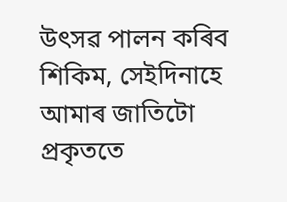উৎসৱ পালন কৰিব শিকিম, সেইদিনাহে আমাৰ জাতিটো প্ৰকৃততে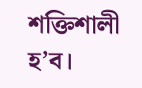শক্তিশালী হ’ব।